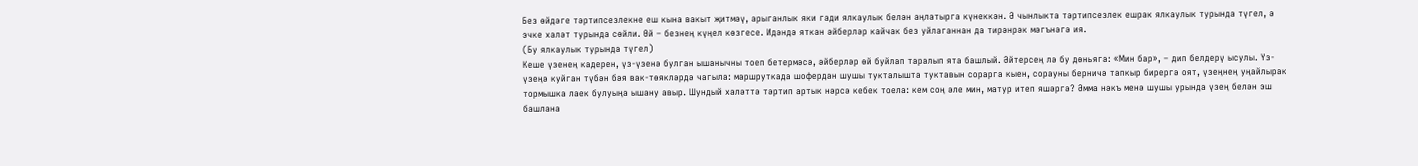Без өйдәге тәртипсезлекне еш кына вакыт җитмәү, арыганлык яки гади ялкаулык белән аңлатырга күнеккән. Ә чынлыкта тәртипсезлек ешрак ялкаулык турында түгел, ә эчке халәт турында сөйли. Өй – безнең күңел көзгесе. Идәндә яткан әйберләр кайчак без уйлаганнан да тирәнрәк мәгънәгә ия.
(Бу ялкаулык турында түгел)
Кеше үзенең кадерен, үз-үзенә булган ышанычны тоеп бетермәсә, әйберләр өй буйлап таралып ята башлый. Әйтерсең лә бу дөньяга: «Мин бар», – дип белдерү ысулы. Үз-үзеңә куйган түбән бәя вак-төякләрдә чагыла: маршруткада шофердан шушы тукталышта туктавын сорарга кыен, сорауны берничә тапкыр бирергә оят, үзеңнең уңайлырак тормышка лаек булуыңа ышану авыр. Шундый халәттә тәртип артык нәрсә кебек тоела: кем соң әле мин, матур итеп яшәргә? Әмма нәкъ менә шушы урында үзең белән эш башлана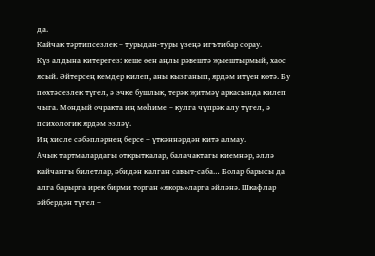да.
Кайчак тәртипсезлек – турыдан-туры үзеңә игътибар сорау.
Күз алдына китерегез: кеше өен аңлы рәвештә җыештырмый, хаос ясый. Әйтерсең кемдер килеп, аны кызганып, ярдәм итүен көтә. Бу пөхтәсезлек түгел, ә эчке бушлык, терәк җитмәү аркасында килеп чыга. Мондый очракта иң мөһиме – кулга чүпрәк алу түгел, ә психологик ярдәм эзләү.
Иң хисле сәбәпләрнең берсе – үткәннәрдән китә алмау.
Ачык тартмалардагы открыткалар, балачактагы киемнәр, әллә кайчангы билетлар, әбидән калган савыт-саба… Болар барысы да алга барырга ирек бирми торган «якорь»ларга әйләнә. Шкафлар әйбердән түгел –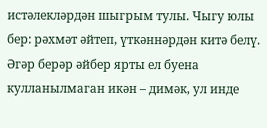истәлекләрдән шыгрым тулы. Чыгу юлы бер: рәхмәт әйтеп, үткәннәрдән китә белү. Әгәр берәр әйбер ярты ел буена кулланылмаган икән – димәк, ул инде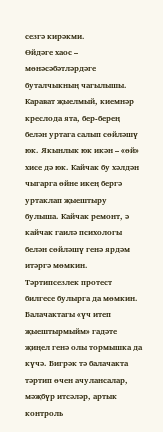сезгә кирәкми.
Өйдәге хаос – мөнәсәбәтләрдәге буталчыкның чагылышы.
Карават җыелмый, киемнәр креслода ята, бер-берең белән уртага салып сөйләшү юк. Якынлык юк икән – «өй» хисе дә юк. Кайчак бу хәлдән чыгарга өйне икең бергә уртаклап җыештыру булыша. Кайчак ремонт, ә кайчак гаилә психологы белән сөйләшү генә ярдәм итәргә мөмкин.
Тәртипсезлек протест билгесе булырга да мөмкин.
Балачактагы «үч итеп җыештырмыйм» гадәте җиңел генә олы тормышка да күчә. Бигрәк тә балачакта тәртип өчен ачулансалар, мәҗбүр итсәләр, артык контроль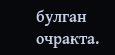булган очракта.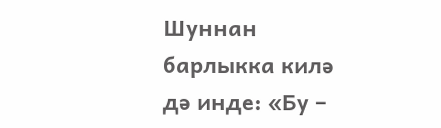Шуннан барлыкка килә дә инде: «Бу –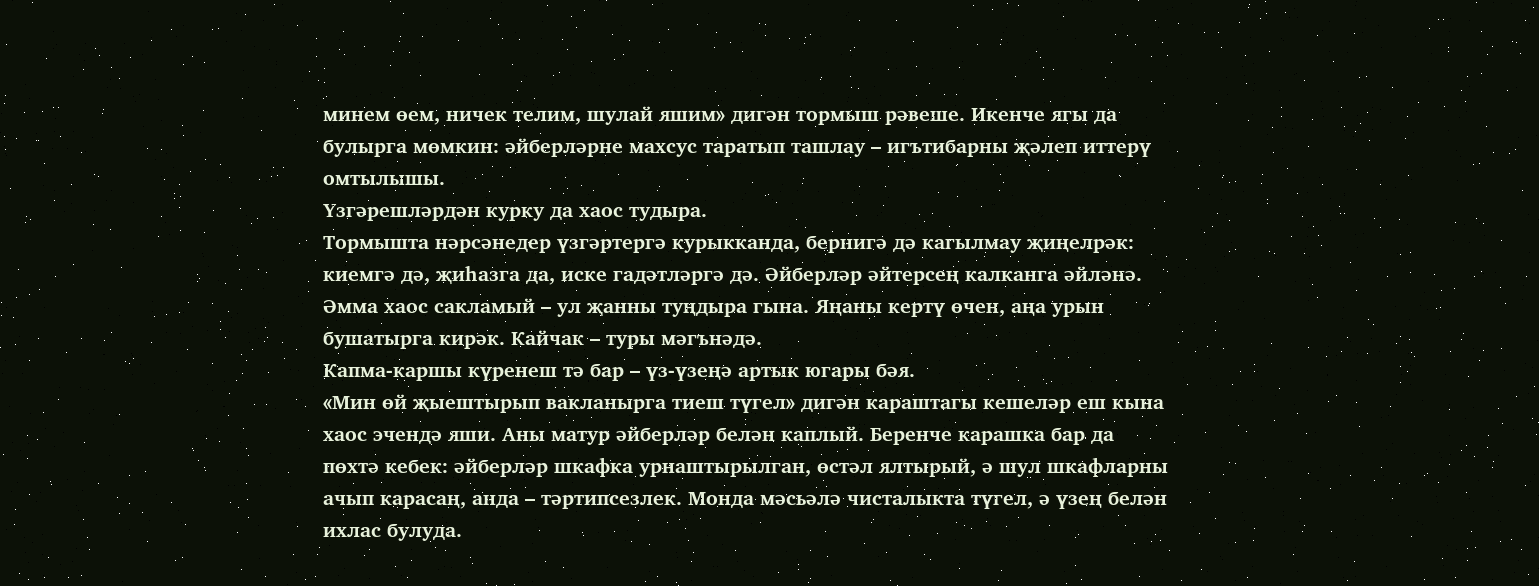минем өем, ничек телим, шулай яшим» дигән тормыш рәвеше. Икенче ягы да булырга мөмкин: әйберләрне махсус таратып ташлау – игътибарны җәлеп иттерү омтылышы.
Үзгәрешләрдән курку да хаос тудыра.
Тормышта нәрсәнедер үзгәртергә курыкканда, бернигә дә кагылмау җиңелрәк: киемгә дә, җиһазга да, иске гадәтләргә дә. Әйберләр әйтерсең калканга әйләнә. Әмма хаос сакламый – ул җанны туңдыра гына. Яңаны кертү өчен, аңа урын бушатырга кирәк. Кайчак – туры мәгънәдә.
Капма-каршы күренеш тә бар – үз-үзеңә артык югары бәя.
«Мин өй җыештырып вакланырга тиеш түгел» дигән караштагы кешеләр еш кына хаос эчендә яши. Аны матур әйберләр белән каплый. Беренче карашка бар да пөхтә кебек: әйберләр шкафка урнаштырылган, өстәл ялтырый, ә шул шкафларны ачып карасаң, анда – тәртипсезлек. Монда мәсьәлә чисталыкта түгел, ә үзең белән ихлас булуда.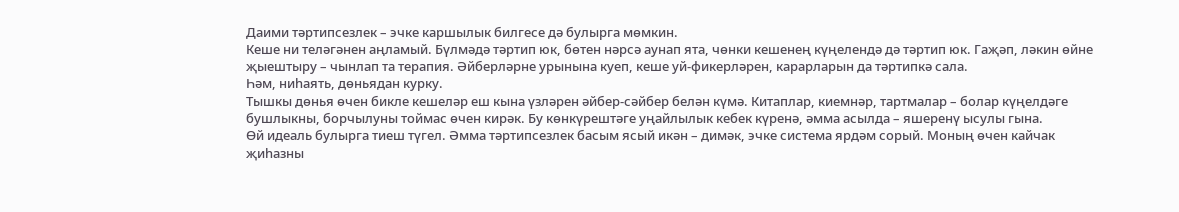Даими тәртипсезлек – эчке каршылык билгесе дә булырга мөмкин.
Кеше ни теләгәнен аңламый. Бүлмәдә тәртип юк, бөтен нәрсә аунап ята, чөнки кешенең күңелендә дә тәртип юк. Гаҗәп, ләкин өйне җыештыру – чынлап та терапия. Әйберләрне урынына куеп, кеше уй-фикерләрен, карарларын да тәртипкә сала.
Һәм, ниһаять, дөньядан курку.
Тышкы дөнья өчен бикле кешеләр еш кына үзләрен әйбер-сәйбер белән күмә. Китаплар, киемнәр, тартмалар – болар күңелдәге бушлыкны, борчылуны тоймас өчен кирәк. Бу көнкүрештәге уңайлылык кебек күренә, әмма асылда – яшеренү ысулы гына.
Өй идеаль булырга тиеш түгел. Әмма тәртипсезлек басым ясый икән – димәк, эчке система ярдәм сорый. Моның өчен кайчак җиһазны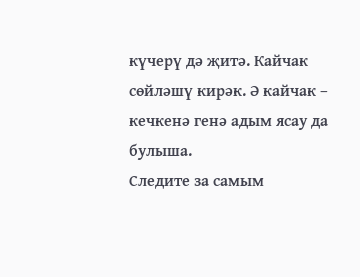күчерү дә җитә. Кайчак сөйләшү кирәк. Ә кайчак – кечкенә генә адым ясау да булыша.
Следите за самым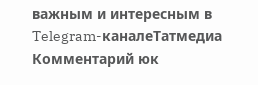важным и интересным в Telegram-каналеТатмедиа
Комментарий юк